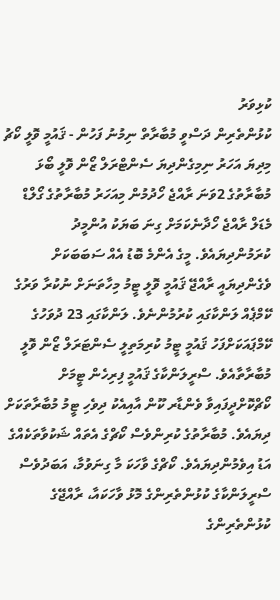ކުޅިވަރު
ކުޅުންތެރިން ދަސްވީ މުބާރާތް ނިމުނު ފަހުން - ޤައުމީ ވޮލީ ކޯޗު
މިދިޔަ އަހަރު ނިމިގެންދިޔަ ސެންޓްރަލް ޒޯން ވޮލީ ބޯޅަ މުބާރާތުގެ 2ވަނަ ރާއްޖެ ހޯދުމުން މިއަހަރު މުބާރާތުގެ ގޯލްޑް މެޑަލް ރާއްޖެ ހޯދާނެކަމަށް ގިނަ ބަޔަކު އުންމީދު ކުރަމުންދިޔައެވެ. މީގެ އެންމެ ބޮޑު އެއް ސަބަބަކަށް ވެގެންދިޔައީ ރާއްޖޭ ޤައުމީ ވޮލީ ޓީމު މިހާތަނަށް ނުކުރާ ވަރުގެ ކޭމްޕެއް ލަންކާގައި ކުރުމުންނެވެ. ލަންކާގައި 23 ދުވަހުގެ ކޭމްޕައަކަށްފަހު ޤައުމީ ޓީމު ކުރިމަތިލީ ސެންޓަރަލް ޒޯން ވޮލީ މުބާރާތާއެވެ. ސްރީލަންކާގެ ޤައުމީ ފިރިހެން ޓީމަށް ކޯޗްކޮށްދީފައިވާ ވެންޑާރ ކޫން އާއިއެކު ދިވެހި ޓީމު މުބާރާތަކަށް ދިޔައެވެ. މުބާރާތުގެ ކުރިންވެސް ކޯޗްގެ އެތައް ޝަކުވާތަކެއްގެ އަޑު އިވެމުންދިޔައެވެ. ކޯޗްގެ ވާހަކަ މާ ގިނަވުމާ، އަބަދުވެސް ސްރީލަންކާގެ ކުޅުންތެރިންގެ މޮޅު ވާހަކައާ، ރާއްޖޭގެ ކުޅުންތެރިންގެ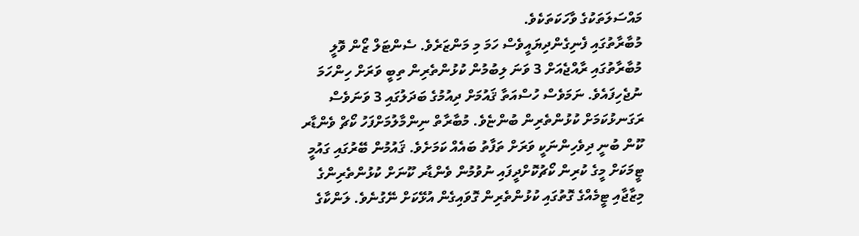މައްސަލަތަކުގެ ވާހަކަތަކެވެ.
މުބާރާތުގައި ފެނިގެންދިޔައީވެސް ހަމަ މި މަންޒަރެވެ. ސެންޓަލް ޒޯން ވޮލީ މުބާރާތުގައި ރާއްޖެއަށް 3 ވަނަ ލިބުމުން ކުޅުންތެރިން ތިބީ ވަރަށް ހިންހަމަ ނުޖެހިފައެވެ. ނަމަވެސް ހުސްއަތާ ޤައުމަށް ދިއުމުގެ ބަދަލުގައި 3 ވަނަވެސް ރަގަނޅުކަމަށް ކުޅުންތެރިން ބުންޏެވެ. މުބާރާތް ނިންމާލުމަށްފަހު ކޯޗް ވެންޑާރ ކޫން ބުނީ ދިވެހިންނަކީ ވަރަށް ތަފާތު ބައެއް ކަމަށެވެ. ޤައުމުން ބޭރުގައި ގައުމީ ޓީމަކަށް މީގެ ކުރިން ކޯޗުކޮށްދީފައި ނުވުމުން ވެންޑާރ ކޫނަށް ކުޅުންތެރިންގެ މިޒާޖާއި ޓީމެއްގެ ގޮތުގައި ކުޅުންތެރިން ގޮވައިގެން އުޅޭކަށް ނޭގުނެވެ. ލަންކާގެ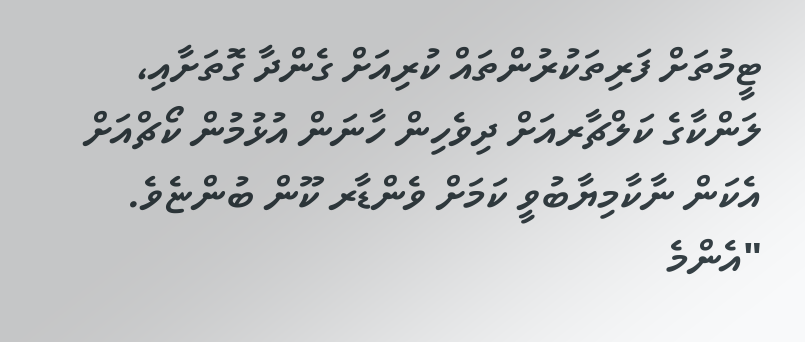ޓީމުތަށް ފަރިތަކުރުންތައް ކުރިއަށް ގެންދާ ގޮތަށާއި، ލަންކާގެ ކަލްޗާރއަށް ދިވެހިން ހާނަން އުޅުމުން ކޯޗްއަށް އެކަން ނާކާމިޔާބުވީ ކަމަށް ވެންޑާރ ކޫން ބުންޏެވެ.
"އެންމެ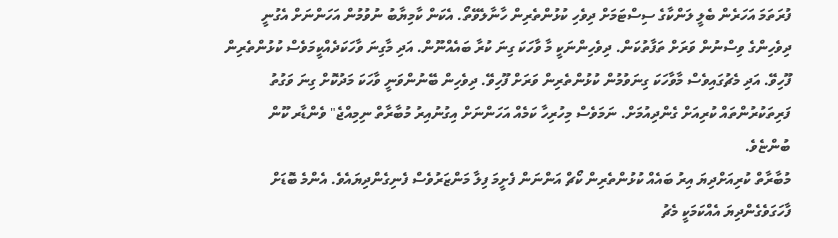ފުރަތަމަ އަހަރެން ބެލީ ލަންކާގެ ސިސްޓަމަށް ދިވެހި ކުޅުންތެރިން ހާނާލެވޭތޯ. އެކަން ކާމިޔާބު ނުވުމުން އަހަންނަށް އެގުނީ ދިވެހިންގެ ވިސްނުން ވަރަށް ތަފާތުކަން. ދިވެހިންނަކީ މާ ވާހަކަ ގިނަ ކުރާ ބައެއްނޫން. އަދި މާގިނަ ވާހަކަދެއްކީމަވެސް ކުޅުންތެރިން ފޫހިވޭ. އަދި މެޗުގައިވެސް މާވާހަކަ ގިނަވުމުން ކުޅުންތެރިން ވަރަށް ފޫހިވޭ. ދިވެހިން ބޭނުންވަނީ ވާހަކަ މަދުކޮށް ގިނަ ވަގުތު ފަރިތަކުރުންތައް ކުރިއަށް ގެންދިއުމަށް. ނަމަވެސް މިހުރިހާ ކަމެއް އަހަންނަށް އިގުނުއިރު މުބާރާތް ނިމިއްޖެ" ވެންޑާރ ކޫން ބުންޏެވެ.
މުބާރާތް ކުރިއަށްދިޔަ އިރު ބައެއް ކުޅުންތެރިން ކޯޗް އަންނަން ފެށީމަ ފިލާ މަންޒަރުވެސް ފެނިގެންދިޔައެވެ. އެންމެ ބޮޑަށް ފާހަގަވެގެންދިޔަ އެއްކަމަކީ މެޗު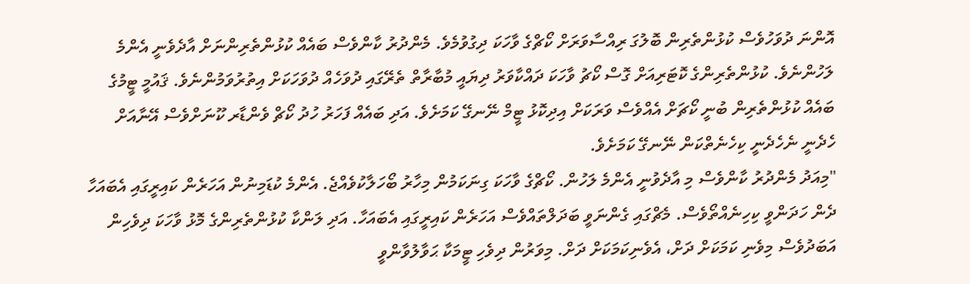އޮންނަ ދުވަހުވެސް ކުޅުންތެރިން ބޮލުގަ ރިއްސާވަރަށް ކޯޗްގެ ވާހަކަ ދިގުވުމެވެ. މެންދުރު ކާންވެސް ބައެއް ކުޅުންތެރިންނަށް އާދެވެނީ އެންމެ ލަހުންނެވެ. ކުޅުންތެރިންގެ ކޮޓަރިއަށް ގޮސް ކޯޗު ވާހަކަ ދައްކާވަރު ދިޔައީ މުބާރާތް ތެރޭގައި ދުވަހެއް ދުވަހަކަށް އިތުރުވަމުންނެވެ. ޤައުމީ ޓީމުގެ ބައެއް ކުޅުންތެރިން ބުނީ ކޯޗަށް އެއްވެސް ވަރަކަށް އިދިކޮޅު ޓީމް ނޭނގޭ ކަމަށެވެ. އަދި ބައެއް ފަހަރު ހުދު ކޯޗް ވެންޑާރ ކޫނަށްވެސް އޭނާއަށް ހެދެނީ ނެހެދެނީ ކިހެނެތްކަން ނޭނގޭ ކަމަށެވެ.
"މިއަދު މެންދުރު ކާންވެސް މި އާދެވުނީ އެންމެ ލަހުން. ކޯޗްގެ ވާހަކަ ގިނަކަމުން މިހާރު ބޯހަލާކުވެއްޖެ. އެންމެ ކުޑަމިނުން އަހަރެން ކައިރީގައި އެބައަހާ ދެން ހަދަންވީ ކިހިނެއްތޯވެސް. މެޗްގައި ގެންނަވީ ބަދަލްތައްވެސް އަހަރެން ކައިރީގައި އެބައަހާ. އަދި ލަންކާ ކުޅުންތެރިންގެ މޮޅު ވާހަކަ ދިވެހިން އަބަދުވެސް މިވެނި ކަމަކަށް ދަށް، އެވެނިކަމަކަށް ދަށް. މިވަރުން ދިވެހި ޓީމަކާ ޙަވާލުވާންވީ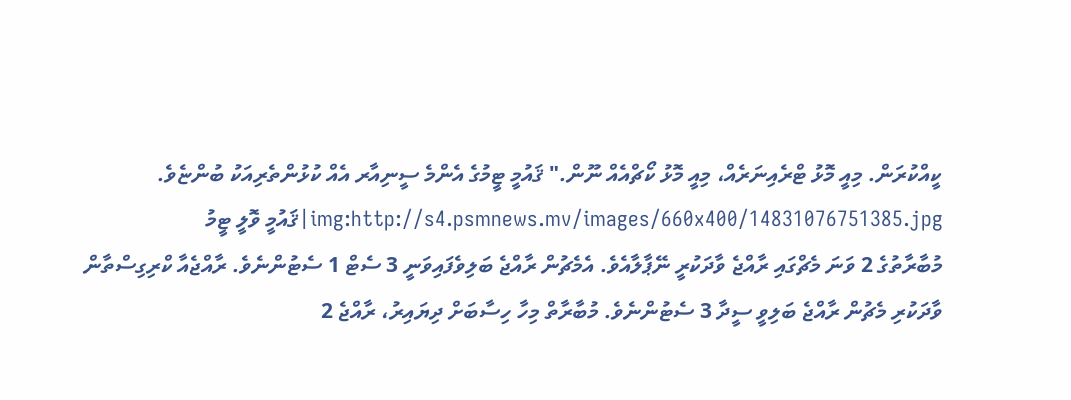ކީއްކުރަން. މިއީ މޮޅު ޓްރެއިނަރެއް، މިއީ މޮޅު ކޯޗްއެއް ނޫން." ޤައުމީ ޓީމުގެ އެންމެ ސީނިއާރ އެއް ކުޅުންތެރިއަކު ބުންޏެވެ. img:http://s4.psmnews.mv/images/660x400/14831076751385.jpg|ޤައުމީ ވޮލީ ޓީމު
މުބާރާތުގެ 2 ވަނަ މެޗްގައި ރާއްޖެ ވާދަކުރީ ނޭޕާލާއެވެ. އެމެޗުން ރާއްޖެ ބަލިވެފައިވަނީ 3 ސެޓް 1 ސެޓުންނެވެ. ރާއްޖެއާ ކްރިގިސްތާން ވާދަކުރި މެޗުން ރާއްޖެ ބަލިވީ ސީދާ 3 ސެޓުންނެވެ. މުބާރާތް މިހާ ހިސާބަށް ދިޔައިރު، ރާއްޖެ 2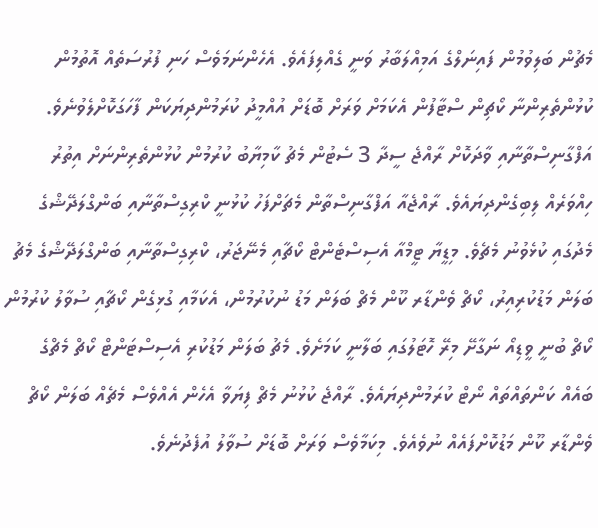މެޗުން ބަލިވުމުން ފައިނަލްގެ އަމިއްލަބާރު ވަނީ ގެއްލިފައެވެ. އެހެންނަމަވެސް ހަނި ފުރުސަތެއް އޮތުމުން ކުޅުންތެރިންނާ ކޯޗިން ސްޓާފުން އެކަމަށް ވަރަށް ބޮޑަށް އުއްމީދު ކުރަމުންދިޔަކަން ފާހަގަކޮށްލެވުނެވެ. އަފްގާނިސްތާނާއި ވާދަކޮށް ރާއްޖެ ސީދާ 3 ސެޓުން މެޗު ކާމިޔާބު ކުރުމުން ކުޅުންތެރިންނަށް އިތުރު ހިއްވަރެއް ލިބިގެންދިޔައެވެ. ރާއްޖެއާ އަފްގާނިސްތާން މެޗަށްފަހު ކުޅުނީ ކްރިގިސްތާނާއި ބަންގްލަދޭޝްގެ މެދުގައި ކުޅެވުނު މެޗެވެ. މިޑީޔާ ޓީމްއާ އެސިސްޓެންޓް ކޯޗާއި މެނޭޖަރު، ކްރިގިސްތާނާއި ބަންގްލަދޭޝްގެ މެޗު ބަލަން މަޑުކުރިއިރު، ކޯޗް ވެންޑާރ ކޫން މެޗް ބަލަން މަޑު ނުކުރުމުން، އެކަމާއި ގުޅިގެން ކޯޗާއި ސުވާލު ކުރުމުން ކޯޗް ބުނީ ވީޑިއޯ ނަގާށޭ މިރޭ ހޮޓަލުގައި ބަލާނީ ކަމަށެވެ. މެޗު ބަލަން މަޑުކުރި އެސިސްޓަންޓް ކޯޗް މެޗްގެ ބައެއް ކަންތައްތައް ނޯޓް ކުރަމުންދިޔައެވެ. ރާއްޖެ ކުޅުނު މެޗް ފިޔަވާ އެހެން އެއްވެސް މެޗެއް ބަލަން ކޯޗް ވެންޑާރ ކޫން މަޑުކޮށްފައެއް ނުވެއެވެ. މިކަމާވެސް ވަރަށް ބޮޑަށް ސުވާލު އުފެދުނެވެ.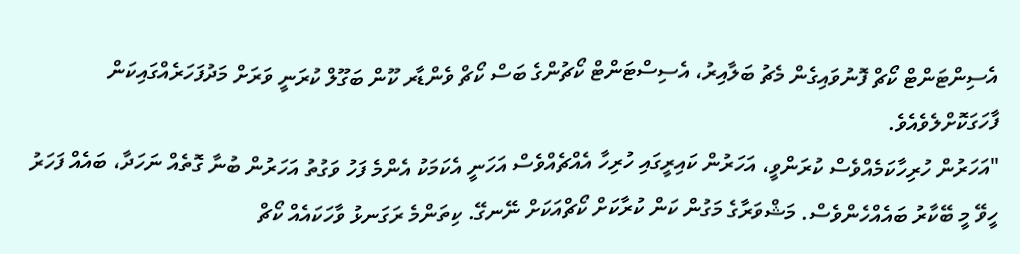އެސިންޓަންޓް ކޯޗް ފޮނުވައިގެން މެޗު ބަލާއިރު، އެސިސްޓަންޓް ކޯޗުންގެ ބަސް ކޯޗް ވެންޑާރ ކޫން ބަގޫލް ކުރަނީ ވަރަށް މަދުފަހަރެއްގައިކަން ފާހަގަކޮށްލެވެއެވެ.
"އަހަރުން ހުރިހާކަމެއްވެސް ކުރަންވީ، އަހަރުން ކައިރީގައި ހުރިހާ އެއްޗެއްވެސް އަހަނީ އެކަމަކު އެންމެ ފަހު ވަގުތު އަހަރުން ބުނާ ގޮތެއް ނަހަދާ، ބައެއް ފަހަރު ހީވޭ މީ ބޭކާރު ބައެއްހެންވެސް. މަޝްވަރާގެ މަގުން ކަން ކުރާކަށް ކޯޗްއަކަށް ނޭނގޭ. ކިތަންމެ ރަގަނޅު ވާހަކައެއް ކޯޗް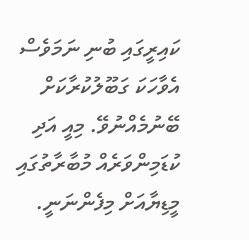ކައިރީގައި ބުނި ނަމަވެސް އެވާހަކަ ގަބޫލުކުރާކަށް ބޭނުމެއްނުވޭ. މިއީ އަދި ކުޑަމިންވަރެއް މުބާރާތުގައި މީޑިޔާއަށް މިފެންނަނީ.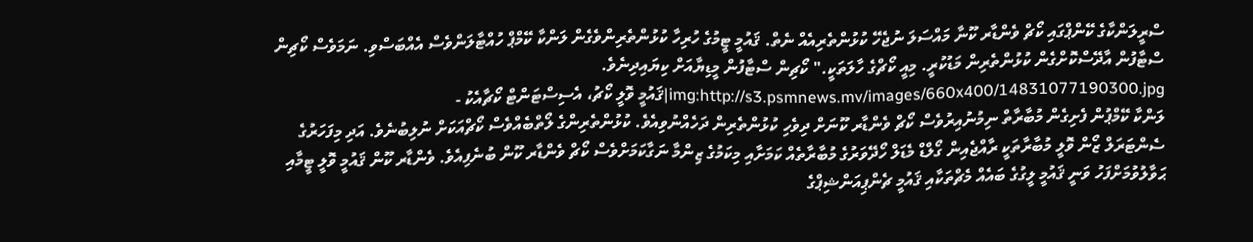ސްރީލަންކާގެ ކޭންޕްގައި ކޯޗް ވެންޑާރ ކޫނާ މައްސަލަ ނުޖެހޭ ކުޅުންތެރިއެއް ނެތް. ޤައުމީ ޓީމުގެ ހުރިހާ ކުޅުންތެރިންވެގެން ލަންކާ ކޭމްޕް ހުއްޓާލަންވެސް އެއްބަސްވި. ނަމަވެސް ކޯޗިން ސްޓާފުން އާދޭސްކޮށްގެން ކުޅުންތެރިން މަޑުކުރީ. މިއީ ކޯޗްގެ ހާލަތަކީ." ކޯޗިން ސްޓާފުން މީޑިޔާއަށް ކިޔައިދިނެވެ. img:http://s3.psmnews.mv/images/660x400/14831077190300.jpg|ޤައުމީ ވޮލީ ކޯޗު، އެސިސްޓަންޓް ކޯޗާއެކު -
ލަންކާ ކޭމްޕުން ފެށިގެން މުބާރާތް ނިމުނުއިރުވެސް ކޯޗް ވެންޑާރ ކޫނަށް ދިވެހި ކުޅުންތެރިން ދަހެއްނުވިއެވެ. ކުޅުންތެރިންގެ ލޯތްބެއްވެސް ކޯޗްއަކަށް ނުލިބުނެވެ. އަދި މިފަހަރުގެ ސެންޓަރަލް ޒޯން ވޮލީ މުބާރާތަކީ ރާއްޖެއިން ގޯލްޑް މެޑަލް ހޯދޭވަރުގެ މުބާރާތެއް ކަމަށާއި މިކަމުގެ ޒިންމާ ނަގާކަމަށްވެސް ކޯޗް ވެންޑާރ ކޫން ބުނެފިއެވެ. ވެންޑާރ ކޫން ޤައުމީ ވޮލީ ޓީމާއި ޙަވާލުވުމަށްފަހު ވަނީ ޤައުމީ ލީގުގެ ބައެއް މެޗްތަކާއި ޤައުމީ ޗެންޕިއަންޝިޕްގެ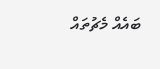ބައެއް މެޗުތައް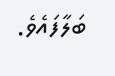ބަލާފައެވެ.